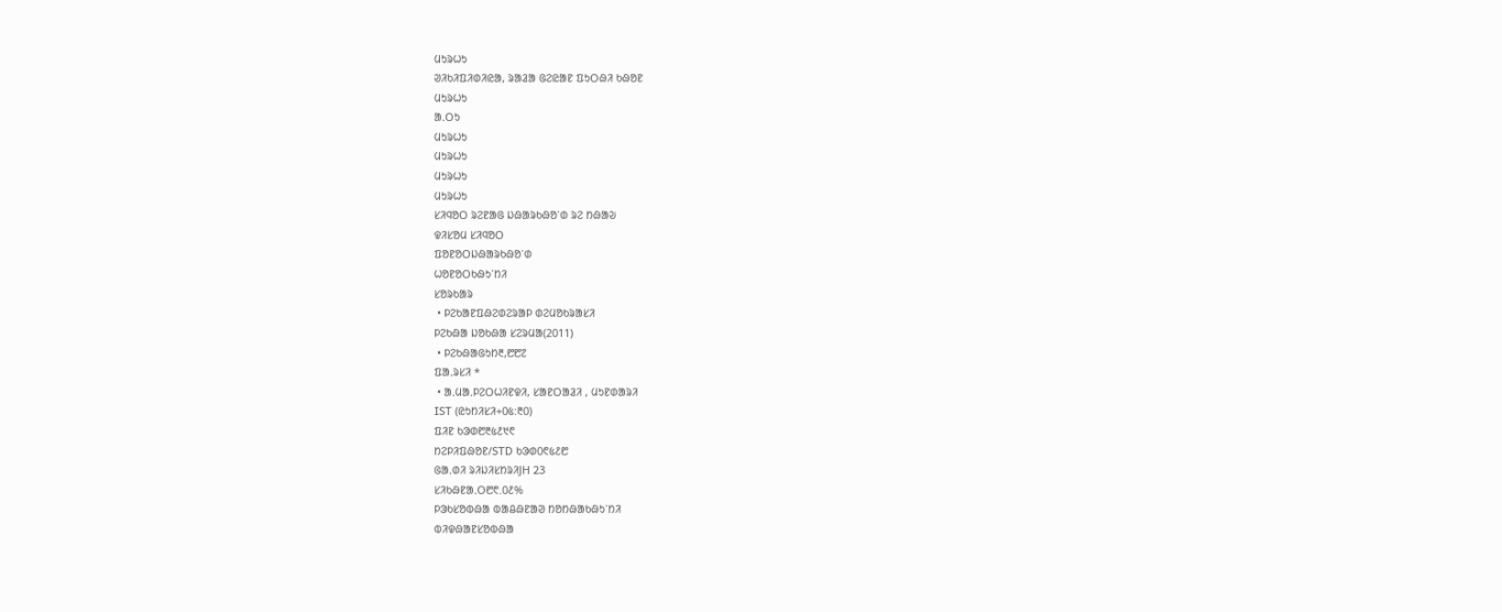ᱢᱩᱨᱦᱩ
ᱣᱤᱠᱤᱯᱤᱰᱤᱭᱟ, ᱨᱟᱲᱟ ᱜᱮᱭᱟᱱ ᱯᱩᱛᱷᱤ ᱠᱷᱚᱱ
ᱢᱩᱨᱦᱩ
ᱟᱹᱛᱩ
ᱢᱩᱨᱦᱩ
ᱢᱩᱨᱦᱩ
ᱢᱩᱨᱦᱩ
ᱢᱩᱨᱦᱩ
ᱥᱤᱧᱚᱛ ᱨᱮᱱᱟᱜ ᱡᱷᱟᱨᱠᱷᱚᱸᱰ ᱨᱮ ᱴᱷᱟᱶ
ᱫᱤᱥᱚᱢ ᱥᱤᱧᱚᱛ
ᱯᱚᱱᱚᱛᱡᱷᱟᱨᱠᱷᱚᱸᱰ
ᱦᱚᱱᱚᱛᱠᱷᱩᱸᱴᱤ
ᱥᱚᱨᱠᱟᱨ
 • ᱞᱮᱠᱟᱱᱯᱷᱮᱰᱮᱨᱟᱞ ᱰᱮᱢᱚᱠᱨᱟᱥᱤ
ᱞᱮᱠᱷᱟ ᱡᱚᱠᱷᱟ ᱥᱮᱨᱢᱟ(2011)
 • ᱞᱮᱠᱷᱟᱜᱩᱴ᱓,᱘᱘᱗
ᱯᱟᱹᱨᱥᱤ *
 • ᱟᱹᱢᱟᱹᱞᱮᱛᱦᱤᱱᱫᱤ, ᱥᱟᱱᱛᱟᱲᱤ , ᱢᱩᱱᱰᱟᱨᱤ
IST (ᱭᱩᱴᱤᱥᱤ+᱐᱕:᱓᱐)
ᱯᱤᱱ ᱠᱳᱰ᱘᱓᱕᱒᱑᱖
ᱴᱮᱞᱤᱯᱷᱚᱱ/STD ᱠᱳᱰ᱐᱖᱕᱒᱘
ᱜᱟᱹᱰᱤ ᱨᱤᱡᱤᱥᱴᱨᱤJH 23
ᱥᱤᱠᱷᱱᱟᱹᱛ᱘᱖.᱐᱒%
ᱞᱳᱠᱥᱚᱵᱷᱟ ᱵᱟᱪᱷᱱᱟᱣ ᱴᱚᱴᱷᱟᱠᱷᱩᱸᱴᱤ
ᱵᱤᱫᱷᱟᱱᱥᱚᱵᱷᱟ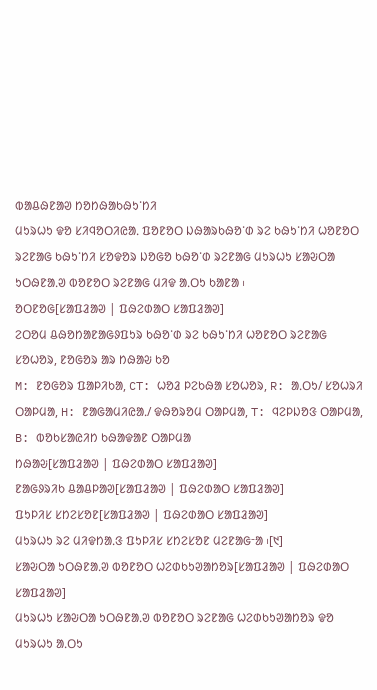ᱵᱟᱪᱷᱱᱟᱣ ᱴᱚᱴᱷᱟᱠᱷᱩᱸᱴᱤ
ᱢᱩᱨᱦᱩ ᱫᱚ ᱥᱤᱧᱚᱛᱤᱭᱟᱹ ᱯᱚᱱᱚᱛ ᱡᱷᱟᱨᱠᱷᱚᱸᱰ ᱨᱮ ᱠᱷᱩᱸᱴᱤ ᱦᱚᱱᱚᱛ ᱨᱮᱱᱟᱜ ᱠᱷᱩᱸᱴᱤ ᱥᱚᱫᱚᱨ ᱡᱚᱜᱚ ᱠᱷᱚᱸᱰ ᱨᱮᱱᱟᱜ ᱢᱩᱨᱦᱩ ᱥᱟᱶᱛᱟ ᱩᱛᱷᱱᱟᱹᱣ ᱵᱚᱱᱚᱛ ᱨᱮᱱᱟᱜ ᱢᱤᱫ ᱟᱹᱛᱩ ᱠᱟᱱᱟ ᱾
ᱚᱛᱱᱚᱜ[ᱥᱟᱯᱲᱟᱣ | ᱯᱷᱮᱰᱟᱛ ᱥᱟᱯᱲᱟᱣ]
ᱮᱛᱚᱢ ᱪᱷᱚᱴᱟᱱᱟᱜᱽᱯᱩᱨ ᱠᱷᱚᱸᱰ ᱨᱮ ᱠᱷᱩᱸᱴᱤ ᱦᱚᱱᱚᱛ ᱨᱮᱱᱟᱜ ᱥᱚᱦᱚᱨ, ᱱᱚᱜᱚᱨ ᱟᱨ ᱴᱷᱟᱶ ᱠᱚ
M: ᱱᱚᱜᱚᱨ ᱯᱟᱞᱤᱠᱟ, CT: ᱦᱚᱲ ᱞᱮᱠᱷᱟ ᱥᱚᱦᱚᱨ, R: ᱟᱹᱛᱩ/ ᱥᱚᱦᱨᱤ ᱛᱟᱞᱢᱟ, H: ᱱᱟᱜᱟᱢᱤᱭᱟᱹ/ ᱫᱷᱚᱨᱚᱢ ᱛᱟᱞᱢᱟ, T: ᱧᱮᱞᱡᱚᱝ ᱛᱟᱞᱢᱟ, B: ᱵᱚᱠᱥᱟᱭᱤᱴ ᱠᱷᱟᱫᱟᱱ ᱛᱟᱞᱢᱟ
ᱴᱷᱟᱶ[ᱥᱟᱯᱲᱟᱣ | ᱯᱷᱮᱰᱟᱛ ᱥᱟᱯᱲᱟᱣ]
ᱱᱟᱜᱽᱨᱤᱠ ᱪᱟᱪᱞᱟᱣ[ᱥᱟᱯᱲᱟᱣ | ᱯᱷᱮᱰᱟᱛ ᱥᱟᱯᱲᱟᱣ]
ᱯᱩᱞᱤᱥ ᱥᱴᱮᱥᱚᱱ[ᱥᱟᱯᱲᱟᱣ | ᱯᱷᱮᱰᱟᱛ ᱥᱟᱯᱲᱟᱣ]
ᱢᱩᱨᱦᱩ ᱨᱮ ᱢᱤᱫᱴᱟᱹᱝ ᱯᱩᱞᱤᱥ ᱥᱴᱮᱥᱚᱱ ᱢᱮᱱᱟᱜᱼᱟ ᱾[᱑]
ᱥᱟᱶᱛᱟ ᱩᱛᱷᱱᱟᱹᱣ ᱵᱚᱱᱚᱛ ᱦᱮᱰᱠᱩᱣᱟᱴᱚᱨ[ᱥᱟᱯᱲᱟᱣ | ᱯᱷᱮᱰᱟᱛ ᱥᱟᱯᱲᱟᱣ]
ᱢᱩᱨᱦᱩ ᱥᱟᱶᱛᱟ ᱩᱛᱷᱱᱟᱹᱣ ᱵᱚᱱᱚᱛ ᱨᱮᱱᱟᱜ ᱦᱮᱰᱠᱩᱣᱟᱴᱚᱨ ᱫᱚ ᱢᱩᱨᱦᱩ ᱟᱹᱛᱩ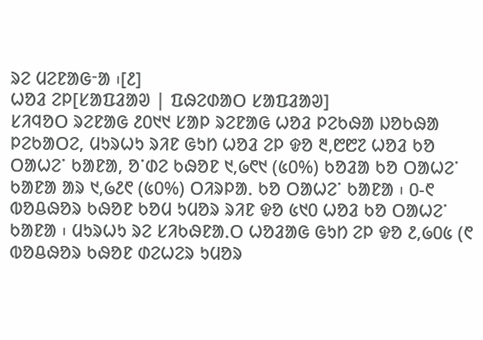ᱨᱮ ᱢᱮᱱᱟᱜᱼᱟ ᱾[᱒]
ᱦᱚᱲ ᱮᱞ[ᱥᱟᱯᱲᱟᱣ | ᱯᱷᱮᱰᱟᱛ ᱥᱟᱯᱲᱟᱣ]
ᱥᱤᱧᱚᱛ ᱨᱮᱱᱟᱜ ᱒᱐᱑᱑ ᱥᱟᱞ ᱨᱮᱱᱟᱜ ᱦᱚᱲ ᱞᱮᱠᱷᱟ ᱡᱚᱠᱷᱟ ᱞᱮᱠᱟᱛᱮ, ᱢᱩᱨᱦᱩ ᱨᱤᱱ ᱜᱩᱴ ᱦᱚᱲ ᱮᱞ ᱫᱚ ᱓,᱘᱘᱗ ᱦᱚᱲ ᱠᱚ ᱛᱟᱦᱮᱸ ᱠᱟᱱᱟ, ᱚᱸᱰᱮ ᱠᱷᱚᱱ ᱑,᱙᱖᱑ (᱕᱐%) ᱠᱚᱲᱟ ᱠᱚ ᱛᱟᱦᱮᱸ ᱠᱟᱱᱟ ᱟᱨ ᱑,᱙᱒᱖ (᱕᱐%) ᱛᱤᱨᱞᱟᱹ ᱠᱚ ᱛᱟᱦᱮᱸ ᱠᱟᱱᱟ ᱾ ᱐-᱖ ᱵᱚᱪᱷᱚᱨ ᱠᱷᱚᱱ ᱠᱚᱢ ᱩᱢᱚᱨ ᱨᱤᱱ ᱫᱚ ᱕᱑᱐ ᱦᱚᱲ ᱠᱚ ᱛᱟᱦᱮᱸ ᱠᱟᱱᱟ ᱾ ᱢᱩᱨᱦᱩ ᱨᱮ ᱥᱤᱠᱷᱱᱟᱹᱛ ᱦᱚᱲᱟᱜ ᱜᱩᱴ ᱮᱞ ᱫᱚ ᱒,᱙᱐᱕ (᱖ ᱵᱚᱪᱷᱚᱨ ᱠᱷᱚᱱ ᱰᱮᱦᱮᱨ ᱩᱢᱚᱨ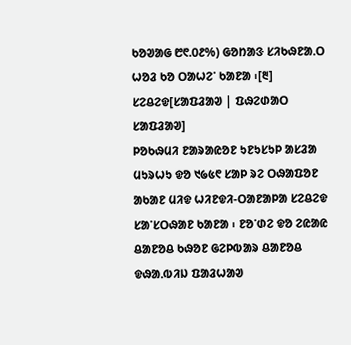ᱠᱚᱣᱟᱜ ᱘᱖.᱐᱒%) ᱜᱚᱴᱟᱝ ᱥᱤᱠᱷᱱᱟᱹᱛ ᱦᱚᱲ ᱠᱚ ᱛᱟᱦᱮᱸ ᱠᱟᱱᱟ ᱾[᱓]
ᱥᱮᱪᱮᱫ[ᱥᱟᱯᱲᱟᱣ | ᱯᱷᱮᱰᱟᱛ ᱥᱟᱯᱲᱟᱣ]
ᱞᱚᱠᱷᱢᱤ ᱱᱟᱨᱟᱭᱚᱱ ᱩᱱᱩᱥᱩᱞ ᱟᱥᱲᱟ ᱢᱩᱨᱦᱩ ᱫᱚ ᱑᱙᱕᱖ ᱥᱟᱞ ᱨᱮ ᱛᱷᱟᱯᱚᱱ ᱟᱠᱟᱱ ᱢᱤᱫ ᱦᱤᱱᱫᱤ-ᱛᱟᱱᱟᱞᱟ ᱥᱮᱪᱮᱫ ᱥᱟᱸᱥᱛᱷᱟᱱ ᱠᱟᱱᱟ ᱾ ᱱᱚᱸᱰᱮ ᱫᱚ ᱮᱭᱟᱭ ᱪᱟᱱᱚᱪ ᱠᱷᱚᱱ ᱜᱮᱞᱵᱟᱨ ᱪᱟᱱᱚᱪ ᱫᱷᱟᱹᱵᱤᱡ ᱯᱟᱲᱦᱟᱣ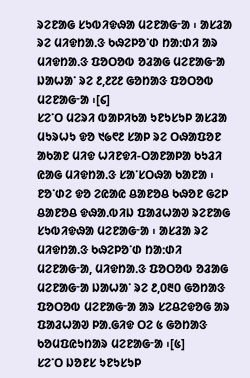ᱨᱮᱱᱟᱜ ᱥᱩᱵᱤᱫᱷᱟ ᱢᱮᱱᱟᱜᱼᱟ ᱾ ᱟᱥᱲᱟ ᱨᱮ ᱢᱤᱫᱴᱟᱹᱝ ᱠᱷᱮᱞᱚᱸᱰ ᱴᱟᱺᱰᱤ ᱟᱨ ᱢᱤᱫᱴᱟᱹᱝ ᱯᱚᱛᱚᱵ ᱚᱲᱟᱜ ᱢᱮᱱᱟᱜᱼᱟ ᱡᱟᱦᱟᱸ ᱨᱮ ᱒,᱒᱗᱒ ᱜᱚᱴᱟᱝ ᱯᱚᱛᱚᱵ ᱢᱮᱱᱟᱜᱼᱟ ᱾[᱔]
ᱥᱮᱸᱛ ᱢᱮᱨᱤ ᱵᱟᱞᱤᱠᱟ ᱩᱱᱩᱥᱩᱞ ᱟᱥᱲᱟ ᱢᱩᱨᱦᱩ ᱫᱚ ᱑᱙᱖᱒ ᱥᱟᱞ ᱨᱮ ᱛᱷᱟᱯᱚᱱ ᱟᱠᱟᱱ ᱢᱤᱫ ᱦᱤᱱᱫᱤ-ᱛᱟᱱᱟᱞᱟ ᱠᱩᱲᱤ ᱭᱟᱜ ᱢᱤᱫᱴᱟᱹᱝ ᱥᱟᱸᱥᱛᱷᱟ ᱠᱟᱱᱟ ᱾ ᱱᱚᱸᱰᱮ ᱫᱚ ᱮᱭᱟᱭ ᱪᱟᱱᱚᱪ ᱠᱷᱚᱱ ᱜᱮᱞ ᱪᱟᱱᱚᱪ ᱫᱷᱟᱹᱵᱤᱡ ᱯᱟᱲᱦᱟᱣ ᱨᱮᱱᱟᱜ ᱥᱩᱵᱤᱫᱷᱟ ᱢᱮᱱᱟᱜᱼᱟ ᱾ ᱟᱥᱲᱟ ᱨᱮ ᱢᱤᱫᱴᱟᱹᱝ ᱠᱷᱮᱞᱚᱸᱰ ᱴᱟᱺᱰᱤ ᱢᱮᱱᱟᱜᱼᱟ, ᱢᱤᱫᱴᱟᱹᱝ ᱯᱚᱛᱚᱵ ᱚᱲᱟᱜ ᱢᱮᱱᱟᱜᱼᱟ ᱡᱟᱦᱟᱸ ᱨᱮ ᱒,᱐᱓᱐ ᱜᱚᱴᱟᱝ ᱯᱚᱛᱚᱵ ᱢᱮᱱᱟᱜᱼᱟ ᱟᱨ ᱥᱮᱪᱮᱫᱚᱜ ᱟᱨ ᱯᱟᱲᱦᱟᱣ ᱞᱟᱹᱜᱤᱫ ᱛᱮ ᱕ ᱜᱚᱴᱟᱝ ᱠᱚᱢᱯᱭᱩᱴᱟᱨ ᱢᱮᱱᱟᱜᱼᱟ ᱾[᱕]
ᱥᱮᱸᱛ ᱡᱚᱱᱥ ᱩᱱᱩᱥᱩᱞ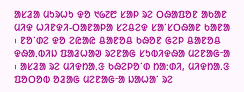ᱟᱥᱲᱟ ᱢᱩᱨᱦᱩ ᱫᱚ ᱑᱙᱗᱘ ᱥᱟᱞ ᱨᱮ ᱛᱷᱟᱯᱚᱱ ᱟᱠᱟᱱ ᱢᱤᱫ ᱦᱤᱱᱫᱤ-ᱛᱟᱱᱟᱞᱟ ᱥᱮᱪᱮᱫ ᱥᱟᱸᱥᱛᱷᱟᱱ ᱠᱟᱱᱟ ᱾ ᱱᱚᱸᱰᱮ ᱫᱚ ᱮᱭᱟᱭ ᱪᱟᱱᱚᱪ ᱠᱷᱚᱱ ᱜᱮᱞ ᱪᱟᱱᱚᱪ ᱫᱷᱟᱹᱵᱤᱡ ᱯᱟᱲᱦᱟᱣ ᱨᱮᱱᱟᱜ ᱥᱩᱵᱤᱫᱷᱟ ᱢᱮᱱᱟᱜᱼᱟ ᱾ ᱟᱥᱲᱟ ᱨᱮ ᱢᱤᱫᱴᱟᱹᱝ ᱠᱷᱮᱞᱚᱸᱰ ᱴᱟᱺᱰᱤ, ᱢᱤᱫᱴᱟᱹᱝ ᱯᱚᱛᱚᱵ ᱚᱲᱟᱜ ᱢᱮᱱᱟᱜᱼᱟ ᱡᱟᱦᱟᱸ ᱨᱮ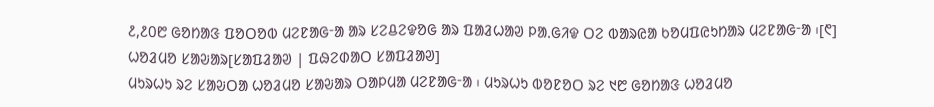᱒,᱒᱐᱘ ᱜᱚᱴᱟᱝ ᱯᱚᱛᱚᱵ ᱢᱮᱱᱟᱜᱼᱟ ᱟᱨ ᱥᱮᱪᱮᱫᱚᱜ ᱟᱨ ᱯᱟᱲᱦᱟᱣ ᱞᱟᱹᱜᱤᱫ ᱛᱮ ᱵᱟᱨᱭᱟ ᱠᱚᱢᱯᱭᱩᱴᱟᱨ ᱢᱮᱱᱟᱜᱼᱟ ᱾[᱖]
ᱦᱚᱲᱢᱚ ᱥᱟᱶᱟᱨ[ᱥᱟᱯᱲᱟᱣ | ᱯᱷᱮᱰᱟᱛ ᱥᱟᱯᱲᱟᱣ]
ᱢᱩᱨᱦᱩ ᱨᱮ ᱥᱟᱶᱛᱟ ᱦᱚᱲᱢᱚ ᱥᱟᱶᱟᱨ ᱛᱟᱞᱢᱟ ᱢᱮᱱᱟᱜᱼᱟ ᱾ ᱢᱩᱨᱦᱩ ᱵᱚᱱᱚᱛ ᱨᱮ ᱑᱘ ᱜᱚᱴᱟᱝ ᱦᱚᱲᱢᱚ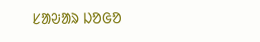ᱥᱟᱶᱟᱨ ᱡᱚᱜᱚ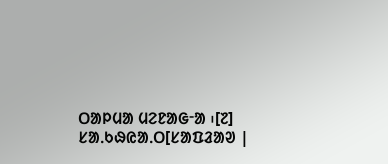ᱛᱟᱞᱢᱟ ᱢᱮᱱᱟᱜᱼᱟ ᱾[᱗]
ᱥᱟᱹᱠᱷᱭᱟᱹᱛ[ᱥᱟᱯᱲᱟᱣ |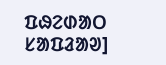ᱯᱷᱮᱰᱟᱛ ᱥᱟᱯᱲᱟᱣ]